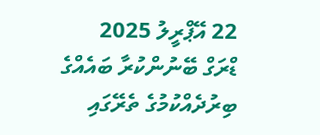22 އޭޕްރީލު 2025
ޑްރަގް ބޭނުންކުރާ ބައެއްގެ ބިރުދެއްކުމުގެ ތެރޭގައި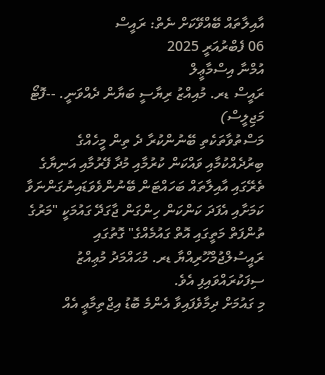އާއިލާތައް ބޭއްވޭކަށް ނެތް: ރައީސް
06 ފެބްރުއަރީ 2025
އުމްނާ އިސްމާޢީލް
ރައީސް ޑރ. މުއިއްޒު ރިޔާސީ ބަޔާން ދެއްވަނީ. --ފޮޓޯ މަޖިލީސް)
މަސްތުވާތަކެތި ބޭނުންކުރާ ދެ ތިން މީހެއްގެ ބިރުދެއްކުމާއި ވައްކަން ކުރުމާއި މުދާ ފޭރުމާއި އަނިޔާގެ ތެރޭގައި އާއިލާތައް ބަހައްޓަން ބޭނުންވެވަޑައިނުގަންނަވާ ކަމަށާއި އެފަދަ ކަންކަން ހިންގަން ޖާގަދޭ ގައުމަކީ "މަރުގެ ތުންފަތް މަތީގައި އޮތް ގައުމެއްގެ" ގޮތުގައި ރައީސުލްޖުމްހޫރިއްޔާ ޑރ. މުޙައްމަދު މުޢިއްޒު ސިފަކުރައްވައިފި އެވެ.
މި ގައުމަށް ދިމާވެފައިވާ އެންމެ ބޮޑު އިޖްތިމާޢީ އެއް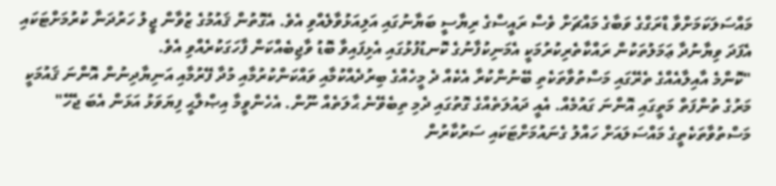މައްސަލަކަމަށްވާ ޑްރަގްގެ ވަބާގެ މައްޗަށް ވެސް ރައީސްގެ ރިޔާސީ ބަޔާނުގައި އަލިއަޅުވާލެއްވި އެވެ. އެގޮތުން ޤައުމުގެ ޒުވާން ޖީލު ހަރުދަނާ ކުރުމަށްޓަކައި އެފަދަ ވިޔާނުދާ ޢަމަލުތަކުން ރައްކާތެރިކުރުމަކީ އެމަނިކުފާނުގެ ކޮނޑުފުޅުގައި އެޅިފައިވާ ބޮޑު ވާޖިބެއްކަން ފާހަގަކުރެއްވި އެވެ.
"ކޮންމެ އާއިލާއެއްގެ ތެރޭގައި މަސްތުވާތަކެތި ބޭނުންކުރާ އެކެއް ދެ މީހެއްގެ ބިރުދެއްކުމާއި ވައްކަންކުރުމާއި މުދާ ފޭރުމާއި އަނިޔާދިނުން އޮންނަ ޤައުމަކީ މަރުގެ ތުންފަތް މަތީގައި އޮންނަ ގައުމެއް. އެއީ ދައުލަތެއްގެ ގޮތުގައި ދެމި ތިބެވޭނެ ޙާލަތެއް ނޫން. އެހެންވީމާ އިޞްލާޙީ ފިޔަވަޅު އަޅަން އެބަ ޖެހޭ"
މަސްތުވާތަކެތީގެ މައްސަލައަށް ހައްލު ގެނައުމަށްޓަކައި ސަރުކާރުން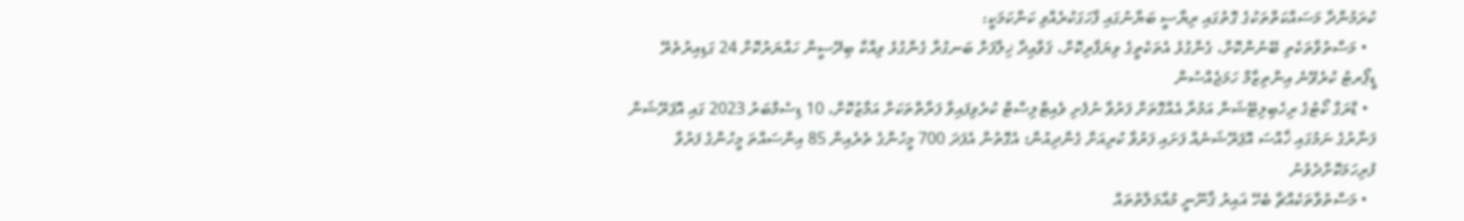ކުރަމުންދާ މަސައްކަތްތަކުގެ ގޮތުގައި ރިޔާސީ ބަޔާނުގައި ފާހަގަކުރެއްވި ކަންކަމަކީ:
  • މަސްތުވާތަކެތި ބޭނުންކޮށް، ގެންގުޅެ އެތަކެތީގެ ވިޔަފާރިކޮށް، ޤަވާޢިދާ ޚިލާފަށް ބަނގުރާ ގެންގުޅެ ވިއްކާ ބިދޭސީން ހައްޔަރުކޮށް 24 ގަޑިއިރުތެރޭ ޑީޕޯރޓު ކުރެވޭނެ އިންތިޒާމް ހަމަޖެއްސުން
  • ޑްރަގް ކޯޓުގެ ރިހެބިލިޓޭޝަން އަމުރާ އެއްގޮތަށް ފަރުވާ ނުފެށި ވެއިޓްލިސްޓް ކުރެވިފައިވާ ފަރާތްތަކަށް އަމާޒުކޮށް، 10 ޑިސެމްބަރު 2023 ގައި އޮޕަރޭޝަން ފަނާރުގެ ނަމުގައި ޚާއްސަ އޮޕަރޭޝަނެއް ފަށައި ފަރުވާ ކުރިއަށް ގެންދިއުން؛ އެގޮތުން އެފަދަ 700 މީހުންގެ ތެރެއިން 85 އިންސައްތަ މީހުންގެ ފަރުވާ ފުރިހަމަކޮށްދެވުނު
  • މަސްތުވާތަކެއްޗާ ބެހޭ ޣައިރު ޤާނޫނީ މުއާމަލާތުތައް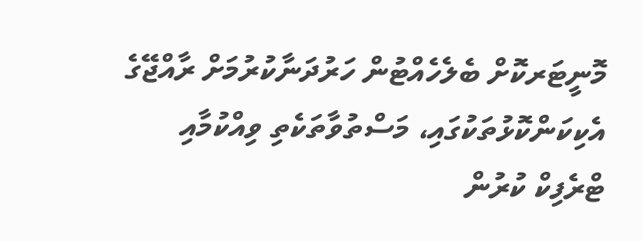މޮނީޓަރކޮށް ބެލެހެއްޓުން ހަރުދަނާކުރުމަށް ރާއްޖޭގެ އެކިކަންކޮޅުތަކުގައި، މަސްތުވާތަކެތި ވިއްކުމާއި ޓްރެފިކް ކުރުން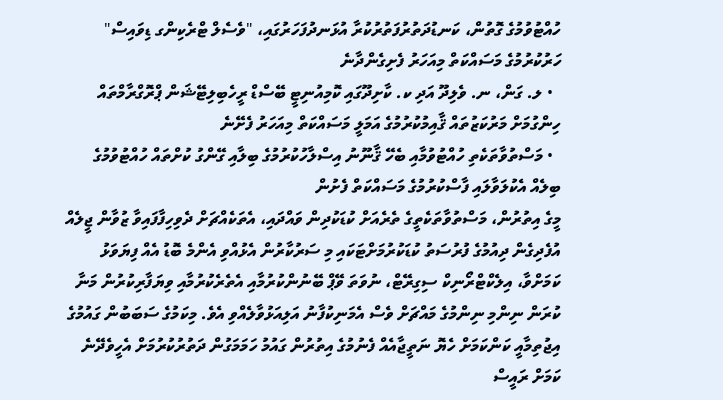ހުއްޓުވުމުގެ ގޮތުން، ކަނޑުދަތުރުފަތުރުކުރާ އުޅަނދުފަހަރުގައި، "ވެސެލް ޓްރެކިންގ ޑިވައިސް" ހަރުކުރުމުގެ މަސައްކަތް މިއަހަރު ފެށިގެންދާނެ
  • ލ. ގަން، ނ. ވެލިދޫ އަދި ކ. ކާށިދޫގައި ކޮމިއުނިޓީ ބޭސްޑް ރީހެބިލިޓޭޝަން ޕްރޮގްރާމްތައް ހިންގުމަށް މަރުކަޒުތައް ޤާއިމުކުރުމުގެ އަމަލީ މަސައްކަތް މިއަހަރު ފެށޭނެ
  • މަސްތުވާތަކެތި ހުއްޓުވުމާއި ބެހޭ ޤާނޫނު އިސްލާހުކުރުމުގެ ބިލާއި ގޭންގު ކުށްތައް ހުއްޓުވުމުގެ ބިލެއް އެކުލަވާލައި ފާސްކުރުމުގެ މަސައްކަތް ފެށުން
މީގެ އިތުރުން، މަސްތުވާތަކެތީގެ ތެރެއަށް ކުޑަކުދިން ވައްދައި، އެތަކެއްޗަށް ދެވިހިފާފައިވާ ޒުވާން ޖީލެއް އުފެދިގެން ދިއުމުގެ ފުރުސަތު ކުޑަކުރުމަށްޓަކައި މި ސަރުކާރުން އެޅުއްވި އެންމެ ބޮޑު އެއް ފިޔަވަޅު ކަމަށްވާ، އިލެކްޓްރޯނިކް ސިގިރޭޓް، ނުވަތަ ވޭޕް ބޭނުންކުރުމާއި އެތެރެކުރުމާއި ވިޔަފާރިކުރުން މަނާ ކުރަން ނިންމި ނިންމުގެ މައްޗަށް ވެސް އެމަނިކުފާނު އަލިއަޅުވާލެއްވި އެވެ. މިކަމުގެ ސަބަބުން ގައުމުގެ އިޖުތިމާއީ ކަންކަމަށް ހެޔޮ ނަތީޖާއެއް ފެނުމުގެ އިތުރުން ގައުމު ހަމަމަގުން ދަތުރުކުރުމަށް އެހީވެދޭނެ ކަމަށް ރައީސް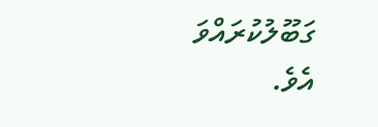ގަބޫލުކުރައްވަ އެވެ.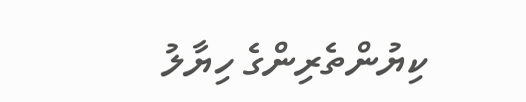ކިޔުންތެރިންގެ ހިޔާލު